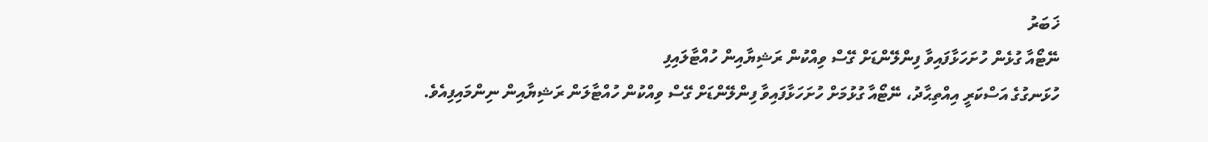ޚަބަރު
ނޭޓޯއާ ގުޅެން ހުށަހަޅާފައިވާ ފިންލޭންޑަށް ގޭސް ވިއްކުން ރަޝިޔާއިން ހުއްޓާލައިފި
ހުޅަނގުގެ އަސްކަރީ އިއްތިޙާދު، ނޭޓޯއާ ގުޅުމަށް ހުށަހަޅާފައިވާ ފިންލޭންޑަށް ގޭސް ވިއްކުން ހުއްޓާލަން ރަޝިޔާއިން ނިންމައިފިއެވެ.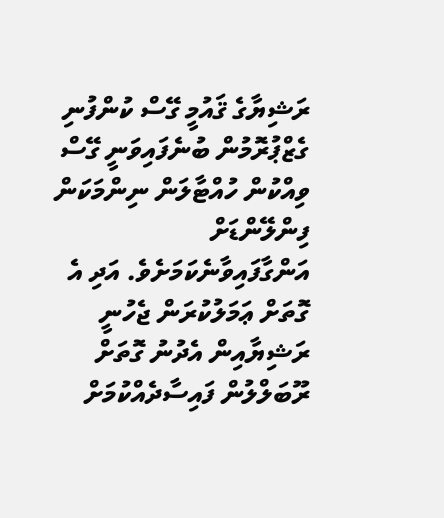ރަޝިޔާގެ ޤައުމީ ގޭސް ކުންފުނި ގެޒްޕުރޮމުން ބުނެފައިވަނީ ގޭސް ވިއްކުން ހުއްޓާލަން ނިންމަކަން ފިންލޭންޑަށް އަންގާފައިވާނެކަމަށެވެ. އަދި އެ ގޮތަށް ޢަމަލުކުރަން ޖެހުނީ ރަޝިޔާއިން އެދުނު ގޮތަށް ރޫބަލްލުން ފައިސާދެއްކުމަށް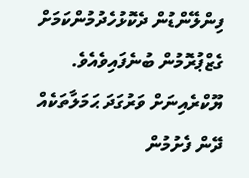ފިންލޭންޑުން ދެކޮޅުހެދުމުންކަމަށް ގެޒްޕުރޮމުން ބުނެފައިވެއެވެ.
ޔޫކްރެއިނަށް ވަރުގަދަ ޙަމަލާތަކެއް ދޭން ފެށުމުން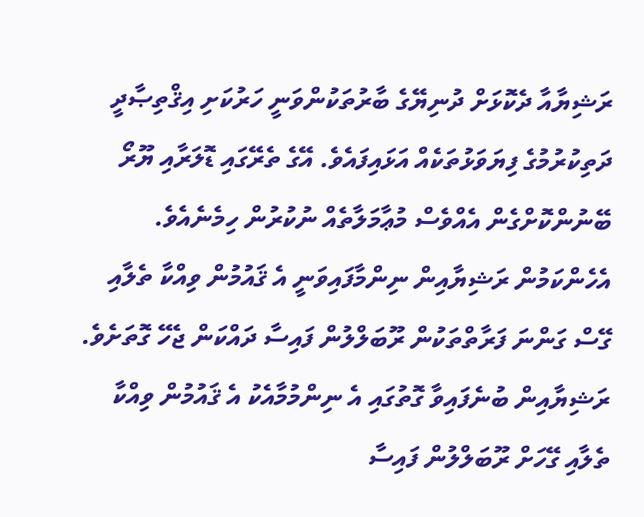ރަޝިޔާއާ ދެކޮޅަށް ދުނިޔޭގެ ބާރުތަކުންވަނީ ހަރުކަށި އިޤްތިޞާދީ ދަތިކުރުމުގެ ފިޔަވަޅުތަކެއް އަޅައިފައެވެ. އޭގެ ތެރޭގައި ޑޮލަރާއި ޔޫރޯ ބޭނުންކޮށްގެން އެއްވެސް މުޢާމަލާތެއް ނުކުރުން ހިމެނެއެވެ. އެހެންކަމުން ރަޝިޔާއިން ނިންމާފައިވަނީ އެ ޤައުމުން ވިއްކާ ތެލާއި ގޭސް ގަންނަ ފަރާތްތަކުން ރޫބަލްލުން ފައިސާ ދައްކަން ޖެހޭ ގޮތަށެވެ. ރަޝިޔާއިން ބުނެފައިވާ ގޮތުގައި އެ ނިންމުމާއެކު އެ ޤައުމުން ވިއްކާ ތެލާއި ގޭހަށް ރޫބަލްލުން ފައިސާ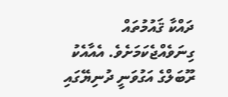ދައްކާ ޤައުމުތައް ގިނަވެއްޖެކަމަށެވެ. އެއާއެކު ރޫބަލްގެ އަގުވަނީ ދުނިޔޭގައި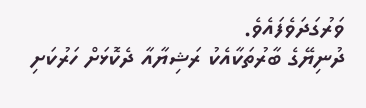ވަރުގަދަވެފައެވެ.
ދުނިޔޭގެ ބާރުތަކާއެކު ރަޝިޔާއާ ދެކޮޅަށް ހަރުކަށި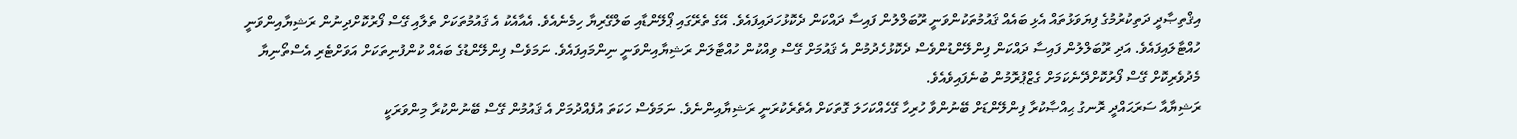އިޤްތިޞާދީ ދަތިކުރުމުގެ ފިޔަވަޅުތައް އެޅި ބައެއް ޤައުމުތަކުންވަނީ ރޫބަލްލުން ފައިސާ ދައްކަން ދެކޮޅުހަދައިފައެވެ. އޭގެ ތެރޭގައި ޕޯލޭންޑާއި ބަލްގޭރިޔާ ހިމެނެއެވެ. އެއާއެކު އެ ޤައުމުތަކަށް ތެލާއި ގޭސް ފޯރުކޮށްދިނުން ރަޝިޔާއިންވަނީ ހުއްޓާލައިފައެވެ. އަދި ރޫބަލްލުން ފައިސާ ދައްކަން ފިންލޭންޑުންވެސް ދެކޮޅުހެދުމުން އެ ޤައުމަށް ގޭސް ވިއްކުން ހުއްޓާލަން ރަޝިޔާއިންވަނީ ނިންމައިފައެވެ. ނަމަވެސް ފިންލޭންޑުގެ ބައެއް ކުންފުނިތަކަށް އަވަށްޓެރި އެސްތޯނިޔާ މެދުވެރިކޮށް ގޭސް ފޯރުކޮށްދޭނެކަމަށް ގެޒްޕުރޮމުން ބުނެފައިވެއެވެ.
ރަޝިޔާއާ ސަރަޙައްދީ ރޮނގު ޙިއްޞާކުރާ ފިންލޭންޑަށް ބޭނުންވާ ހުރިހާ ގޭހެއްކަހަލަ ގޮތަކަށް އެތެރެކުރަނީ ރަޝިޔާއިންނެވެ. ނަމަވެސް ހަކަތަ އުފެއްދުމަށް އެ ޤައުމުން ގޭސް ބޭނުންކުރާ މިންވަރަކީ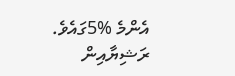އެންމެ %5ގައެވެ. ރަޝިޔާއިން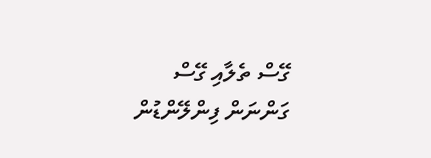ގޭސް ތެލާއި ގޭސް ގަންނަން ފިންލޭންޑުން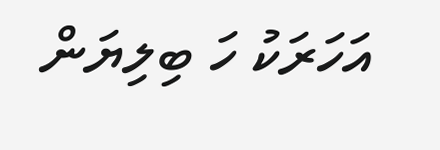އަހަރަކު ހަ ބިލިޔަން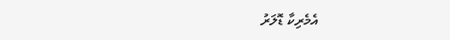އެމެރިކާ ޑޮލަރު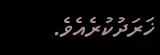ޚަރަދުކުރެއެވެ.